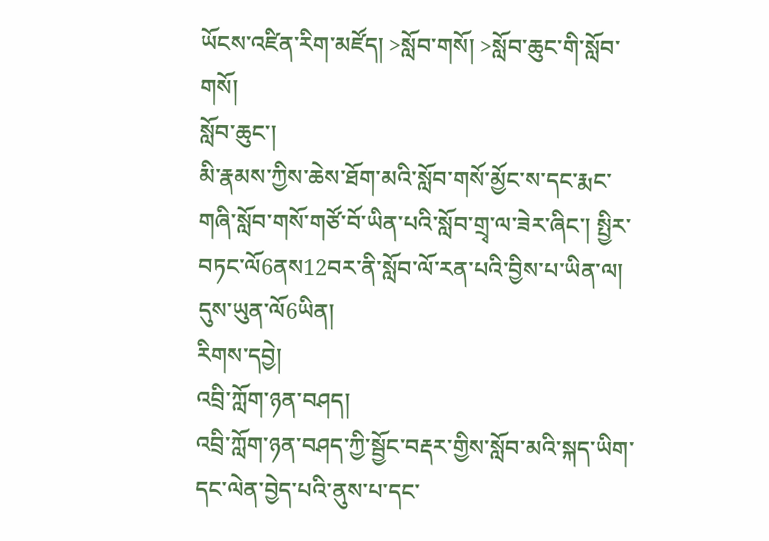ཡོངས་འཛིན་རིག་མཛོད། >སློབ་གསོ། >སློབ་ཆུང་གི་སློབ་གསོ།
སློབ་ཆུང་།
མི་རྣམས་ཀྱིས་ཆེས་ཐོག་མའི་སློབ་གསོ་མྱོང་ས་དང་རྨང་གཞི་སློབ་གསོ་གཙོ་བོ་ཡིན་པའི་སློབ་གྲྭ་ལ་ཟེར་ཞིང་། སྤྱིར་བཏང་ལོ6ནས12བར་ནི་སློབ་ལོ་རན་པའི་བྱིས་པ་ཡིན་ལ། དུས་ཡུན་ལོ6ཡིན།
རིགས་དབྱེ།
འབྲི་ཀློག་ཉན་བཤད།
འབྲི་ཀློག་ཉན་བཤད་ཀྱི་སྦྱོང་བརྡར་གྱིས་སློབ་མའི་སྐད་ཡིག་དང་ལེན་བྱེད་པའི་ནུས་པ་དང་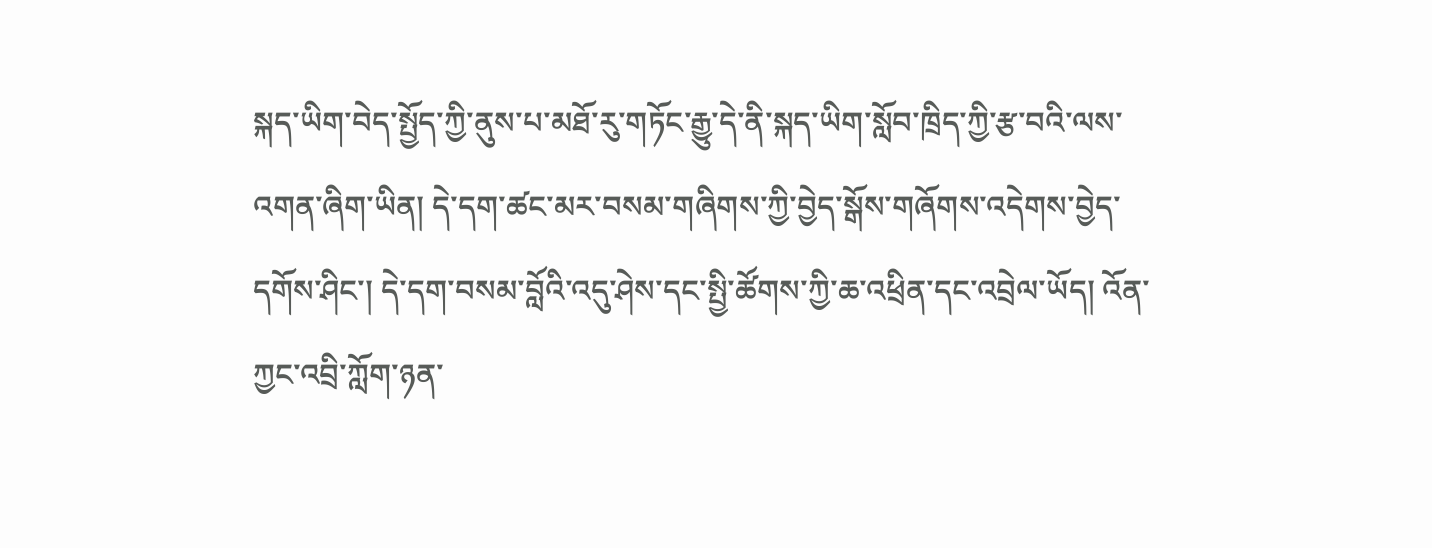སྐད་ཡིག་བེད་སྤྱོད་ཀྱི་ནུས་པ་མཐོ་རུ་གཏོང་རྒྱུ་དེ་ནི་སྐད་ཡིག་སློབ་ཁྲིད་ཀྱི་རྩ་བའི་ལས་འགན་ཞིག་ཡིན། དེ་དག་ཚང་མར་བསམ་གཞིགས་ཀྱི་བྱེད་སྒོས་གཞོགས་འདེགས་བྱེད་དགོས་ཤིང་། དེ་དག་བསམ་བློའི་འདུ་ཤེས་དང་སྤྱི་ཚོགས་ཀྱི་ཆ་འཕྲིན་དང་འབྲེལ་ཡོད། འོན་ཀྱང་འབྲི་ཀློག་ཉན་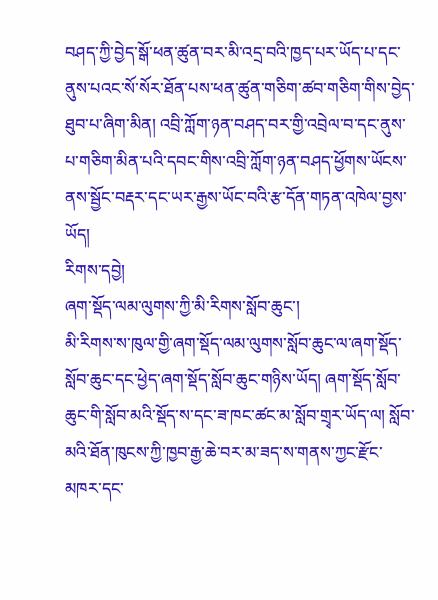བཤད་ཀྱི་བྱེད་སྒོ་ཕན་ཚུན་བར་མི་འདྲ་བའི་ཁྱད་པར་ཡོད་པ་དང་ནུས་པའང་སོ་སོར་ཐོན་པས་ཕན་ཚུན་གཅིག་ཚབ་གཅིག་གིས་བྱེད་ཐུབ་པ་ཞིག་མིན། འབྲི་ཀློག་ཉན་བཤད་བར་གྱི་འབྲེལ་བ་དང་ནུས་པ་གཅིག་མིན་པའི་དབང་གིས་འབྲི་ཀློག་ཉན་བཤད་ཕྱོགས་ཡོངས་ནས་སྦྱོང་བརྡར་དང་ཡར་རྒྱས་ཡོང་བའི་རྩ་དོན་གཏན་འཁེལ་བྱས་ཡོད།
རིགས་དབྱེ།
ཞག་སྡོད་ལམ་ལུགས་ཀྱི་མི་རིགས་སློབ་ཆུང་།
མི་རིགས་ས་ཁུལ་གྱི་ཞག་སྡོད་ལམ་ལུགས་སློབ་ཆུང་ལ་ཞག་སྡོད་སློབ་ཆུང་དང་ཕྱེད་ཞག་སྡོད་སློབ་ཆུང་གཉིས་ཡོད། ཞག་སྡོད་སློབ་ཆུང་གི་སློབ་མའི་སྡོད་ས་དང་ཟ་ཁང་ཚང་མ་སློབ་གྲྭར་ཡོད་ལ། སློབ་མའི་ཐོན་ཁུངས་ཀྱི་ཁྱབ་རྒྱ་ཆེ་བར་མ་ཟད་ས་གནས་ཀྱང་རྫོང་མཁར་དང་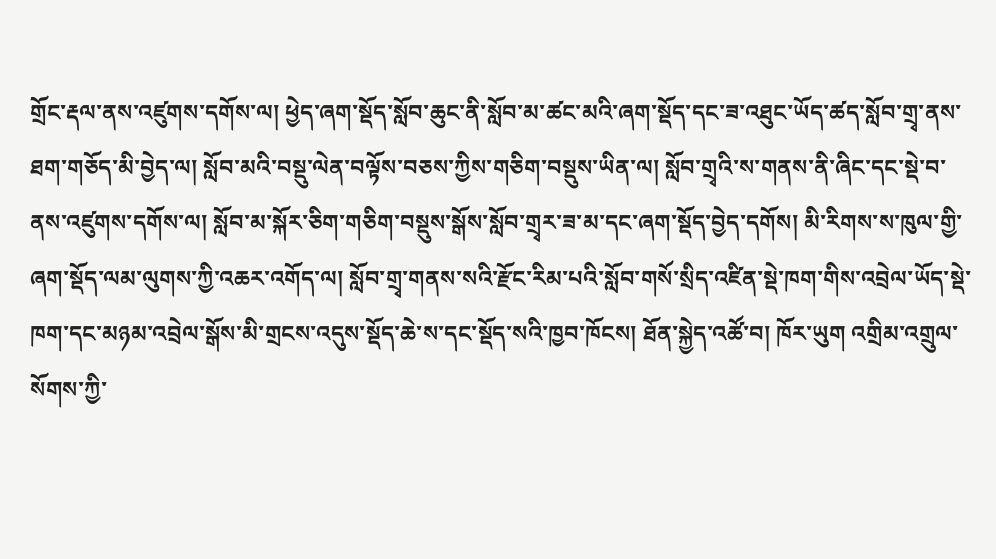གྲོང་རྡལ་ནས་འཛུགས་དགོས་ལ། ཕྱེད་ཞག་སྡོད་སློབ་ཆུང་ནི་སློབ་མ་ཚང་མའི་ཞག་སྡོད་དང་ཟ་འཐུང་ཡོད་ཚད་སློབ་གྲྭ་ནས་ཐག་གཅོད་མི་བྱེད་ལ། སློབ་མའི་བསྡུ་ལེན་བལྟོས་བཅས་ཀྱིས་གཅིག་བསྡུས་ཡིན་ལ། སློབ་གྲྭའི་ས་གནས་ནི་ཞིང་དང་སྡེ་བ་ནས་འཛུགས་དགོས་ལ། སློབ་མ་སྐོར་ཅིག་གཅིག་བསྡུས་སྒོས་སློབ་གྲྭར་ཟ་མ་དང་ཞག་སྡོད་བྱེད་དགོས། མི་རིགས་ས་ཁུལ་གྱི་ཞག་སྡོད་ལམ་ལུགས་ཀྱི་འཆར་འགོད་ལ། སློབ་གྲྭ་གནས་སའི་རྫོང་རིམ་པའི་སློབ་གསོ་སྲིད་འཛིན་སྡེ་ཁག་གིས་འབྲེལ་ཡོད་སྡེ་ཁག་དང་མཉམ་འབྲེལ་སྒོས་མི་གྲངས་འདུས་སྡོད་ཆེ་ས་དང་སྡོད་སའི་ཁྱབ་ཁོངས། ཐོན་སྐྱེད་འཚོ་བ། ཁོར་ཡུག འགྲིམ་འགྲུལ་སོགས་ཀྱི་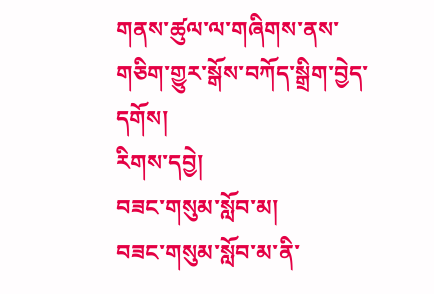གནས་ཚུལ་ལ་གཞིགས་ནས་གཅིག་གྱུར་སྒོས་བཀོད་སྒྲིག་བྱེད་དགོས།
རིགས་དབྱེ།
བཟང་གསུམ་སློབ་མ།
བཟང་གསུམ་སློབ་མ་ནི་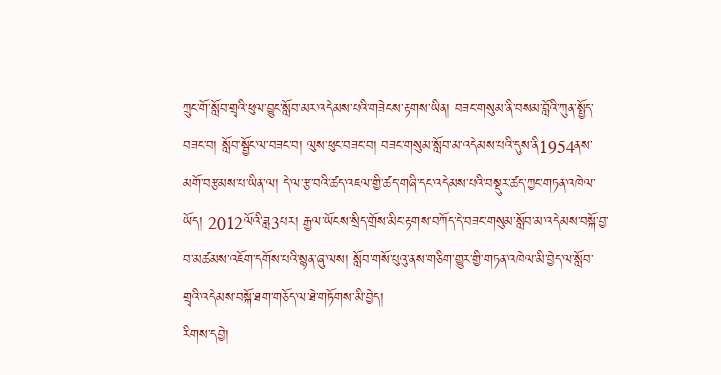ཀྲུང་གོ་སློབ་གྲྭའི་ཕུལ་བྱུང་སློབ་མར་འདེམས་པའི་གཟེངས་རྟགས་ཡིན། བཟང་གསུམ་ནི་བསམ་བློའི་ཀུན་སྤྱོད་བཟང་བ། སློབ་སྦྱོང་ལ་བཟང་བ། ལུས་ཕུང་བཟང་བ། བཟང་གསུམ་སློབ་མ་འདེམས་པའི་དུས་ནི1954ནས་མགོ་བརྩམས་པ་ཡིན་ལ། དེ་ལ་རྩ་བའི་ཚད་འཇལ་གྱི་ཚད་གཞི་དང་འདེམས་པའི་བསྡུར་ཚད་ཀྱང་གཏན་འཁེལ་ཡོད། 2012ལོའི་ཟླ3པར། རྒྱལ་ཡོངས་སྲིད་གྲོས་མིང་རྟགས་བཀོད་དེ་བཟང་གསུམ་སློབ་མ་འདེམས་བསྐོ་བྱ་བ་མཚམས་འཇོག་དགོས་པའི་སྙན་ཞུ་ལས། སློབ་གསོ་པུའུ་ནས་གཅིག་གྱུར་གྱི་གཏན་འཁེལ་མི་བྱེད་ལ་སློབ་གྲྭའི་འདེམས་བསྐོ་ཐག་གཅོད་ལ་ཐེ་གཏོགས་མི་བྱེད།
རིགས་དབྱེ།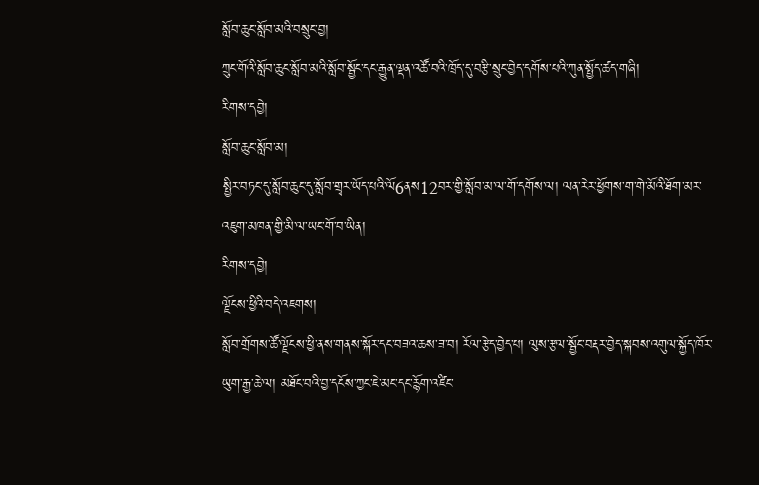སློབ་ཆུང་སློབ་མའི་བསྲུང་བྱ།
ཀྲུང་གོའི་སློབ་ཆུང་སློབ་མའི་སློབ་སྦྱོང་དང་རྒྱུན་ལྡན་འཚོ་བའི་ཁྲོད་དུ་བརྩི་སྲུང་བྱེད་དགོས་པའི་ཀུན་སྤྱོད་ཚད་གཞི།
རིགས་དབྱེ།
སློབ་ཆུང་སློབ་མ།
སྤྱིར་བཏང་དུ་སློབ་ཆུང་དུ་སློབ་གྲྭར་ཡོད་པའི་ལོ6ནས12བར་གྱི་སློབ་མ་ལ་གོ་དགོས་ལ། ལན་རེར་ཕྱོགས་ག་གེ་མོའི་ཐོག་མར་འཇུག་མཁན་གྱི་མི་ལ་ཡང་གོ་བ་ཡིན།
རིགས་དབྱེ།
ལྗོངས་ཕྱིའི་བདེ་འཇགས།
སློབ་གྲོགས་ཚོ་ལྗོངས་ཕྱི་ནས་གནས་སྐོར་དང་བཟའ་ཆས་ཟ་བ། རོལ་རྩེད་བྱེད་པ། ལུས་རྩལ་སྦྱོང་བརྡར་བྱེད་སྐབས་འགུལ་སྐྱོད་ཁོར་ཡུག་རྒྱ་ཆེ་ལ། མཐོང་བའི་བྱ་དངོས་ཀྱང་ཇེ་མང་དང་རྙོག་འཛིང་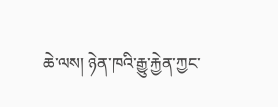ཆེ་ལས། ཉེན་ཁའི་རྒྱུ་རྐྱེན་ཀྱང་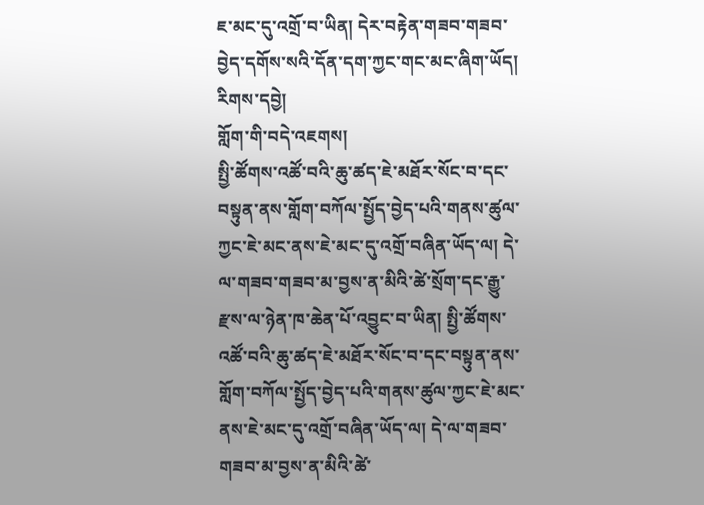ཇ་མང་དུ་འགྲོ་བ་ཡིན། དེར་བརྟེན་གཟབ་གཟབ་བྱེད་དགོས་སའི་དོན་དག་ཀྱང་གང་མང་ཞིག་ཡོད།
རིགས་དབྱེ།
གློག་གི་བདེ་འཇགས།
སྤྱི་ཚོགས་འཚོ་བའི་ཆུ་ཚད་ཇེ་མཐོར་སོང་བ་དང་བསྟུན་ནས་གློག་བཀོལ་སྤྱོད་བྱེད་པའི་གནས་ཚུལ་ཀྱང་ཇེ་མང་ནས་ཇེ་མང་དུ་འགྲོ་བཞིན་ཡོད་ལ། དེ་ལ་གཟབ་གཟབ་མ་བྱས་ན་མིའི་ཚེ་སྲོག་དང་རྒྱུ་རྫས་ལ་ཉེན་ཁ་ཆེན་པོ་འབྱུང་བ་ཡིན། སྤྱི་ཚོགས་འཚོ་བའི་ཆུ་ཚད་ཇེ་མཐོར་སོང་བ་དང་བསྟུན་ནས་གློག་བཀོལ་སྤྱོད་བྱེད་པའི་གནས་ཚུལ་ཀྱང་ཇེ་མང་ནས་ཇེ་མང་དུ་འགྲོ་བཞིན་ཡོད་ལ། དེ་ལ་གཟབ་གཟབ་མ་བྱས་ན་མིའི་ཚེ་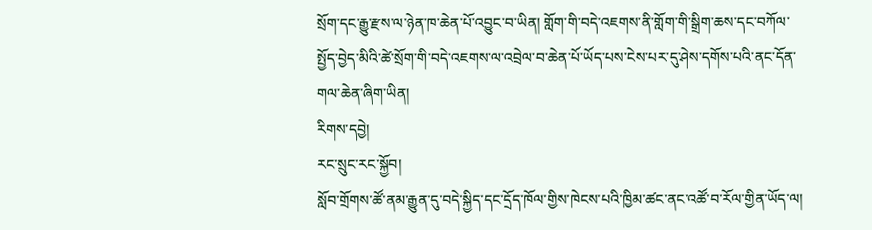སྲོག་དང་རྒྱུ་རྫས་ལ་ཉེན་ཁ་ཆེན་པོ་འབྱུང་བ་ཡིན། གློག་གི་བདེ་འཇགས་ནི་གློག་གི་སྒྲིག་ཆས་དང་བཀོལ་སྤྱོད་བྱེད་མིའི་ཚེ་སྲོག་གི་བདེ་འཇགས་ལ་འབྲེལ་བ་ཆེན་པོ་ཡོད་པས་ངེས་པར་དུ་ཤེས་དགོས་པའི་ནང་དོན་གལ་ཆེན་ཞིག་ཡིན།
རིགས་དབྱེ།
རང་སྲུང་རང་སྐྱོབ།
སློབ་གྲོགས་ཚོ་ནམ་རྒྱུན་དུ་བདེ་སྐྱིད་དང་དྲོད་ཁོལ་གྱིས་ཁེངས་པའི་ཁྱིམ་ཚང་ནང་འཚོ་བ་རོལ་གྱིན་ཡོད་ལ།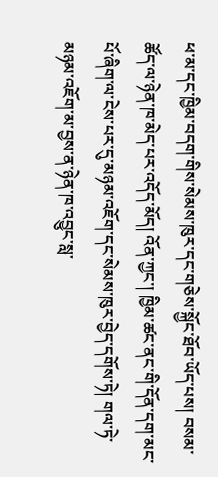ཕ་མ་དང་ཁྱིམ་བདག་གིས་སེམས་ཁུར་དང་གཅེས་སྐྱོང་ཐོབ་ཡོད་པས། བསམ་ཚོད་ལ་ཉེན་ཁ་མེད་པར་འདོད་མོད། འོན་ཀྱང་། ཁྱིམ་ཚང་ནང་གི་དོན་དག་མང་པོ་ཞིག་ལ་ངེས་པར་དུ་མཉམ་འཇོག་དང་སེམས་ཁུར་བྱེད་དགོས་ཏེ། གལ་ཏེ་མཉམ་འཇོག་མ་བྱས་ན་ཉེན་ཁ་འབྱུང་སླ་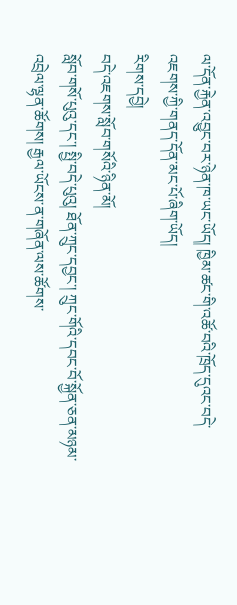ལ་དོན་རྐྱེན་འབྱུང་བར་ཉེན་ཁ་ཡང་ཡོད། ཁྱིམ་ཚང་གི་འཚོ་བའི་ཁྲོད་དུའང་བདེ་འཇགས་ཀྱི་གནད་དོན་མང་པོ་ཞིག་ཡོད།
རིགས་དབྱེ།
བདེ་འཇགས་སློབ་གསོའི་ཉིན་མོ།
སློབ་གསོ་པུའུ་དང་། སྤྱི་བདེ་པུའུ། ཐོན་ཀྲུང་དབྱང་། ཀྲུང་གོའི་དབང་བོ་སྐྱོན་ཅན་མཉམ་འབྲེལ་ལྷན་ཚོགས། རྒྱལ་ཡོངས་ན་གཞོན་ལས་ཚོགས་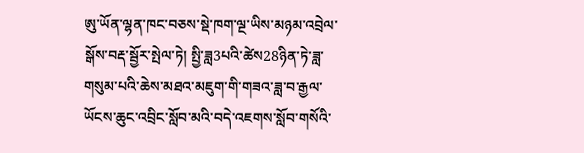ཨུ་ཡོན་ལྷན་ཁང་བཅས་སྡེ་ཁག་ལྔ་ཡིས་མཉམ་འབྲེལ་སྒོས་བརྡ་སྦྱོར་སྤེལ་ཏེ། སྤྱི་ཟླ3པའི་ཚེས28ཉིན་ཏེ་ཟླ་གསུམ་པའི་ཆེས་མཐའ་མཇུག་གི་གཟའ་ཟླ་བ་རྒྱལ་ཡོངས་ཆུང་འབྲིང་སློབ་མའི་བདེ་འཇགས་སློབ་གསོའི་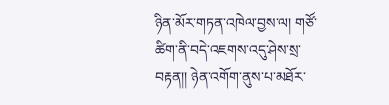ཉིན་མོར་གཏན་འཁེལ་བྱས་ལ། གཙོ་ཚིག་ནི་བདེ་འཇགས་འདུ་ཤེས་སྲ་བརྟན།། ཉེན་འགོག་ནུས་པ་མཐོར་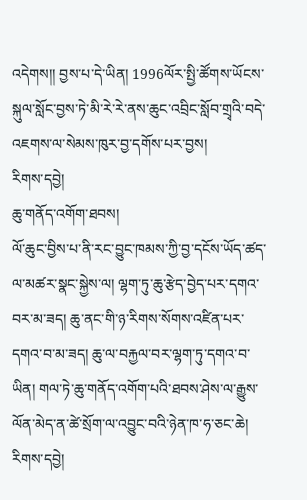འདེགས།། བྱས་པ་དེ་ཡིན། 1996ལོར་སྤྱི་ཚོགས་ཡོངས་སྐུལ་སློང་བྱས་ཏེ་མི་རེ་རེ་ནས་ཆུང་འབྲིང་སློབ་གྲྭའི་བདེ་འཇགས་ལ་སེམས་ཁུར་བྱ་དགོས་པར་བྱས།
རིགས་དབྱེ།
ཆུ་གནོད་འགོག་ཐབས།
ལོ་ཆུང་བྱིས་པ་ནི་རང་བྱུང་ཁམས་ཀྱི་བྱ་དངོས་ཡོད་ཚད་ལ་མཚར་སྣང་སྐྱེས་ལ། ལྷག་ཏུ་ཆུ་རྩེད་བྱེད་པར་དགའ་བར་མ་ཟད། ཆུ་ནང་གི་ཉ་རིགས་སོགས་འཛིན་པར་དགའ་བ་མ་ཟད། ཆུ་ལ་བརྐྱལ་བར་ལྷག་ཏུ་དགའ་བ་ཡིན། གལ་ཏེ་ཆུ་གནོད་འགོག་པའི་ཐབས་ཤེས་ལ་རྒྱུས་ལོན་མེད་ན་ཚེ་སྲོག་ལ་འབྱུང་བའི་ཉེན་ཁ་ཧ་ཅང་ཆེ།
རིགས་དབྱེ།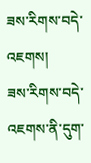ཟས་རིགས་བདེ་འཇགས།
ཟས་རིགས་བདེ་འཇགས་ནི་དུག་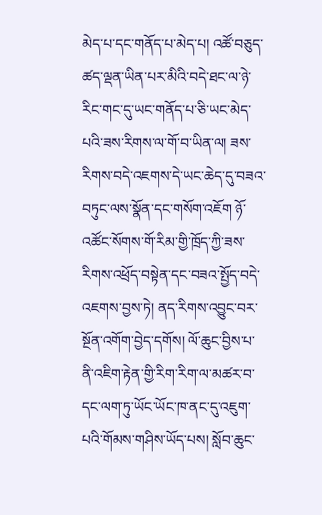མེད་པ་དང་གནོད་པ་མེད་པ། འཚོ་བཅུད་ཚད་ལྡན་ཡིན་པར་མིའི་བདེ་ཐང་ལ་ཉེ་རིང་གང་དུ་ཡང་གནོད་པ་ཅི་ཡང་མེད་པའི་ཟས་རིགས་ལ་གོ་བ་ཡིན་ལ། ཟས་རིགས་བདེ་འཇགས་དེ་ཡང་ཆེད་དུ་བཟའ་བཏུང་ལས་སྣོན་དང་གསོག་འཇོག ཉོ་འཚོང་སོགས་གོ་རིམ་གྱི་ཁྲོད་ཀྱི་ཟས་རིགས་འཕྲོད་བསྟེན་དང་བཟའ་སྤྱོད་བདེ་འཇགས་བྱས་ཏེ། ནད་རིགས་འབྱུང་བར་སྔོན་འགོག་བྱེད་དགོས། ལོ་ཆུང་བྱིས་པ་ནི་འཇིག་རྟེན་གྱི་རིག་རིག་ལ་མཚར་བ་དང་ལག་ཏུ་ཡོང་ཡོང་ཁ་ནང་དུ་འཇུག་པའི་གོམས་གཤིས་ཡོད་པས། སློབ་ཆུང་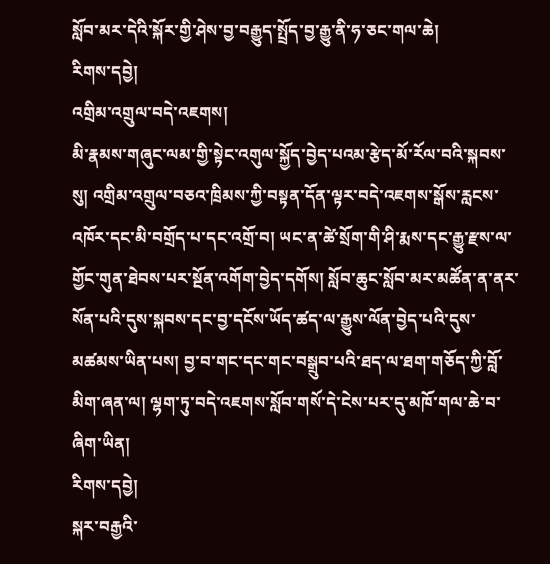སློབ་མར་དེའི་སྐོར་གྱི་ཤེས་བྱ་བརྒྱུད་སྤྲོད་བྱ་རྒྱུ་ནི་ཧ་ཅང་གལ་ཆེ།
རིགས་དབྱེ།
འགྲིམ་འགྲུལ་བདེ་འཇགས།
མི་རྣམས་གཞུང་ལམ་གྱི་སྟེང་འགུལ་སྐྱོད་བྱེད་པའམ་རྩེད་མོ་རོལ་བའི་སྐབས་སུ། འགྲིམ་འགྲུལ་བཅའ་ཁྲིམས་ཀྱི་བསྟན་དོན་ལྟར་བདེ་འཇགས་སྒོས་རླངས་འཁོར་དང་མི་བགྲོད་པ་དང་འགྲོ་བ། ཡང་ན་ཚེ་སྲོག་གི་ཤི་རྨས་དང་རྒྱུ་རྫས་ལ་གྱོང་གུན་ཐེབས་པར་སྔོན་འགོག་བྱེད་དགོས། སློབ་ཆུང་སློབ་མར་མཚོན་ན་ནར་སོན་པའི་དུས་སྐབས་དང་བྱ་དངོས་ཡོད་ཚད་ལ་རྒྱུས་ལོན་བྱེད་པའི་དུས་མཚམས་ཡིན་པས། བྱ་བ་གང་དང་གང་བསྒྲུབ་པའི་ཐད་ལ་ཐག་གཅོད་ཀྱི་བློ་མིག་ཞན་ལ། ལྷག་ཏུ་བདེ་འཇགས་སློབ་གསོ་དེ་ངེས་པར་དུ་མཁོ་གལ་ཆེ་བ་ཞིག་ཡིན།
རིགས་དབྱེ།
སྐར་བརྒྱའི་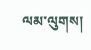ལམ་ལུགས།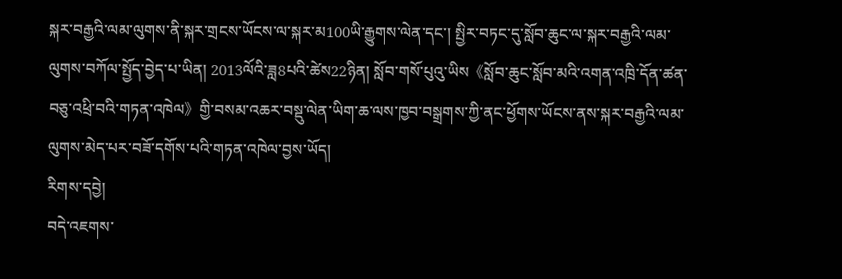སྐར་བརྒྱའི་ལམ་ལུགས་ནི་སྐར་གྲངས་ཡོངས་ལ་སྐར་མ100ཡི་རྒྱུགས་ལེན་དང་། སྤྱིར་བཏང་དུ་སློབ་ཆུང་ལ་སྐར་བརྒྱའི་ལམ་ལུགས་བཀོལ་སྤྱོད་བྱེད་པ་ཡིན། 2013ལོའི་ཟླ8པའི་ཚེས22ཉིན། སློབ་གསོ་པུའུ་ཡིས《སློབ་ཆུང་སློབ་མའི་འགན་འཁྲི་དོན་ཚན་བཅུ་འཕྲི་བའི་གཏན་འཁེལ》གྱི་བསམ་འཆར་བསྡུ་ལེན་ཡིག་ཆ་ལས་ཁྱབ་བསྒྲགས་ཀྱི་ནང་ཕྱོགས་ཡོངས་ནས་སྐར་བརྒྱའི་ལམ་ལུགས་མེད་པར་བཟོ་དགོས་པའི་གཏན་འཁེལ་བྱས་ཡོད།
རིགས་དབྱེ།
བདེ་འཇགས་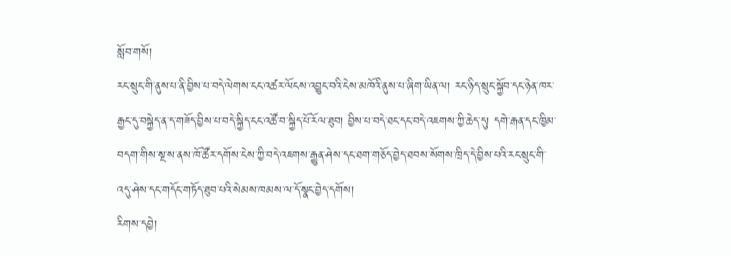སློབ་གསོ།
རང་སྲུང་གི་ནུས་པ་ནི་བྱིས་པ་བདེ་ལེགས་ངང་འཚར་ལོངས་འབྱུང་བའི་ངེས་མཁོའི་ནུས་པ་ཞིག་ཡིན་ལ། རང་ཉིད་སྲུང་སྐྱོབ་དང་ཉེན་ཁར་རྒྱང་དུ་བསྐྱེད་ན་ད་གཟོད་བྱིས་པ་བདེ་སྐྱིད་ངང་འཚོ་བ་སྐྱིད་པོ་རོལ་ཐུབ། བྱིས་པ་བདེ་ཐང་དང་བདེ་འཇགས་ཀྱི་ཆེད་དུ། དགེ་རྒན་དང་ཁྱིམ་བདག་གིས་སྔ་ས་ནས་ཁོ་ཚོར་དགོས་ངེས་ཀྱི་བདེ་འཇགས་རྒྱུན་ཤེས་དང་ཐག་གཅོད་བྱེད་ཐབས་སོགས་ཁྲིད་དེ་བྱིས་པའི་རང་སྲུང་གི་འདུ་ཤེས་དང་གདོང་གཏོད་ཐུབ་པའི་སེམས་ཁམས་ལ་དོ་སྣང་བྱེད་དགོས།
རིགས་དབྱེ།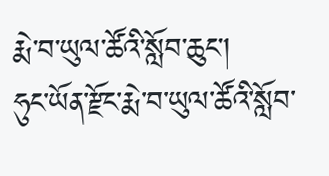རྨེ་བ་ཡུལ་ཚོའི་སློབ་ཆུང་།
ཧུང་ཡོན་རྫོང་རྨེ་བ་ཡུལ་ཚོའི་སློབ་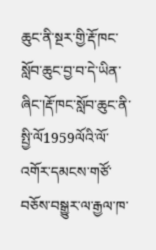ཆུང་ནི་སྔར་གྱི་རྡོ་ཁང་སློབ་ཆུང་བྱ་བ་དེ་ཡིན་ཞིང་།རྡོ་ཁང་སློབ་ཆུང་ནི་སྤྱི་ལོ1959ལོའི་ལོ་འགོར་དམངས་གཙོ་བཅོས་བསྒྱུར་ལ་རྒྱལ་ཁ་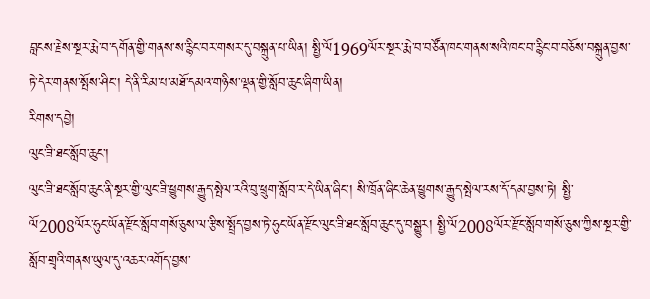བླངས་རྗེས་སྔར་རྨེ་བ་དགོན་གྱི་གནས་ས་རྙིང་བར་གསར་དུ་བསྐྲུན་པ་ཡིན། སྤྱི་ལོ1969ལོར་སྔར་རྨེ་བ་བཙོན་ཁང་གནས་སའི་ཁང་བ་རྙིང་བ་བཅོས་བསྐྲུན་བྱས་ཏེ་དེར་གནས་སྤོས་ཤིང་། དེ་ནི་རིམ་པ་མཐོ་དམའ་གཉིས་ལྡན་གྱི་སློབ་ཆུང་ཞིག་ཡིན།
རིགས་དབྱེ།
ལུང་ཟི་ཐང་སློབ་ཆུང་།
ལུང་ཟི་ཐང་སློབ་ཆུང་ནི་སྔར་གྱི་ལུང་ཟི་ཕྱུགས་རྒྱུད་སྤེལ་རའི་བུ་ཕྲུག་སློབ་ར་དེ་ཡིན་ཞིང་། སི་ཁྲོན་ཞིང་ཆེན་ཕྱུགས་རྒྱུད་སྤེལ་རས་དོ་དམ་བྱས་ཏེ། སྤྱི་ལོ2008ལོར་ཧུང་ཡོན་རྫོང་སློབ་གསོ་ཅུས་ལ་རྩིས་སྤྲོད་བྱས་ཏེ་ཧུང་ཡོན་རྫོང་ལུང་ཟི་ཐང་སློབ་ཆུང་དུ་བསྒྱུར། སྤྱི་ལོ2008ལོར་རྫོང་སློབ་གསོ་ཅུས་ཀྱིས་སྔར་གྱི་སློབ་གྲྭའི་གནས་ཡུལ་དུ་འཆར་འགོད་བྱས་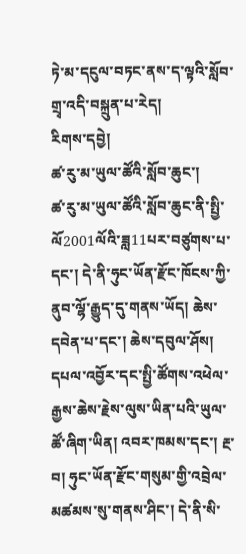ཏེ་མ་དངུལ་བཏང་ནས་ད་ལྟའི་སློབ་གྲྭ་འདི་བསྐྲུན་པ་རེད།
རིགས་དབྱེ།
ཚ་རུ་མ་ཡུལ་ཚོའི་སློབ་ཆུང་།
ཚ་རུ་མ་ཡུལ་ཚོའི་སློབ་ཆུང་ནི་སྤྱི་ལོ2001ལོའི་ཟླ11པར་བཙུགས་པ་དང་། དེ་ནི་ཧུང་ཡོན་རྫོང་ཁོངས་ཀྱི་ནུབ་ལྷོ་རྒྱུད་དུ་གནས་ཡོད། ཆེས་དབེན་པ་དང་། ཆེས་དབུལ་ཤོས། དཔལ་འབྱོར་དང་སྤྱི་ཚོགས་འཕེལ་རྒྱས་ཆེས་རྗེས་ལུས་ཡིན་པའི་ཡུལ་ཚོ་ཞིག་ཡིན། འབར་ཁམས་དང་། རྔ་བ། ཧུང་ཡོན་རྫོང་གསུམ་གྱི་འབྲེལ་མཚམས་སུ་གནས་ཤིང་། དེ་ནི་སི་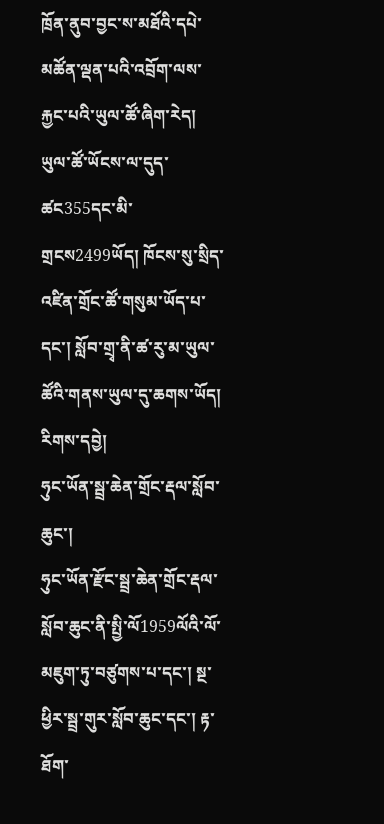ཁྲོན་ནུབ་བྱང་ས་མཐོའི་དཔེ་མཚོན་ལྡན་པའི་འབྲོག་ལས་རྐྱང་པའི་ཡུལ་ཚོ་ཞིག་རེད། ཡུལ་ཚོ་ཡོངས་ལ་དུད་ཚང355དང་མི་གྲངས2499ཡོད། ཁོངས་སུ་སྲིད་འཛིན་གྲོང་ཚོ་གསུམ་ཡོད་པ་དང་། སློབ་གྲྭ་ནི་ཚ་རུ་མ་ཡུལ་ཚོའི་གནས་ཡུལ་དུ་ཆགས་ཡོད།
རིགས་དབྱེ།
ཧུང་ཡོན་སྦྲ་ཆེན་གྲོང་རྡལ་སློབ་ཆུང་།
ཧུང་ཡོན་རྫོང་སྦྲ་ཆེན་གྲོང་རྡལ་སློབ་ཆུང་ནི་སྤྱི་ལོ1959ལོའི་ལོ་མཇུག་ཏུ་བཙུགས་པ་དང་། སྔ་ཕྱིར་སྦྲ་གུར་སློབ་ཆུང་དང་། རྟ་ཐོག་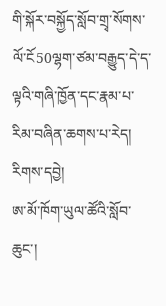གི་སྐོར་བསྐྱོད་སློབ་གྲྭ་སོགས་ལོ་ངོ50ལྷག་ཙམ་བརྒྱུད་དེ་ད་ལྟའི་གཞི་ཁྱོན་དང་རྣམ་པ་རིམ་བཞིན་ཆགས་པ་རེད།
རིགས་དབྱེ།
ཨ་མོ་ཁོག་ཡུལ་ཚོའི་སློབ་ཆུང་།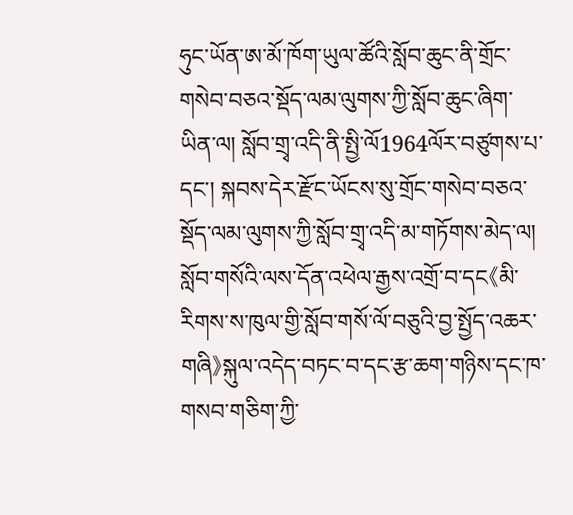ཧུང་ཡོན་ཨ་མོ་ཁོག་ཡུལ་ཚོའི་སློབ་ཆུང་ནི་གྲོང་གསེབ་བཅའ་སྡོད་ལམ་ལུགས་ཀྱི་སློབ་ཆུང་ཞིག་ཡིན་ལ། སློབ་གྲྭ་འདི་ནི་སྤྱི་ལོ1964ལོར་བཙུགས་པ་དང་། སྐབས་དེར་རྫོང་ཡོངས་སུ་གྲོང་གསེབ་བཅའ་སྡོད་ལམ་ལུགས་ཀྱི་སློབ་གྲྭ་འདི་མ་གཏོགས་མེད་ལ། སློབ་གསོའི་ལས་དོན་འཕེལ་རྒྱས་འགྲོ་བ་དང《མི་རིགས་ས་ཁུལ་གྱི་སློབ་གསོ་ལོ་བཅུའི་བྱ་སྤྱོད་འཆར་གཞི》སྐུལ་འདེད་བཏང་བ་དང་རྩ་ཆག་གཉིས་དང་ཁ་གསབ་གཅིག་ཀྱི་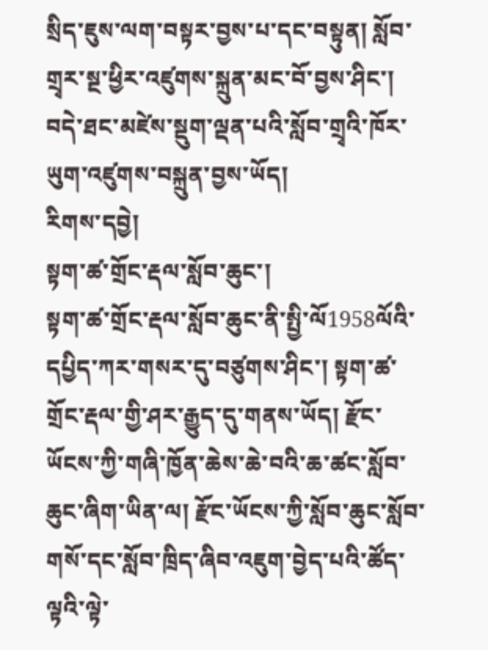སྲིད་ཇུས་ལག་བསྟར་བྱས་པ་དང་བསྟུན། སློབ་གྲྭར་སྔ་ཕྱིར་འཛུགས་སྐྲུན་མང་བོ་བྱས་ཤིང་། བདེ་ཐང་མཛེས་སྡུག་ལྡན་པའི་སློབ་གྲྭའི་ཁོར་ཡུག་འཛུགས་བསྐྲུན་བྱས་ཡོད།
རིགས་དབྱེ།
སྟག་ཚ་གྲོང་རྡལ་སློབ་ཆུང་།
སྟག་ཚ་གྲོང་རྡལ་སློབ་ཆུང་ནི་སྤྱི་ལོ1958ལོའི་དཔྱིད་ཀར་གསར་དུ་བཙུགས་ཤིང་། སྟག་ཚ་གྲོང་རྡལ་གྱི་ཤར་རྒྱུད་དུ་གནས་ཡོད། རྫོང་ཡོངས་ཀྱི་གཞི་ཁྱོན་ཆེས་ཆེ་བའི་ཆ་ཚང་སློབ་ཆུང་ཞིག་ཡིན་ལ། རྫོང་ཡོངས་ཀྱི་སློབ་ཆུང་སློབ་གསོ་དང་སློབ་ཁྲིད་ཞིབ་འཇུག་བྱེད་པའི་ཚོད་ལྟའི་ལྟེ་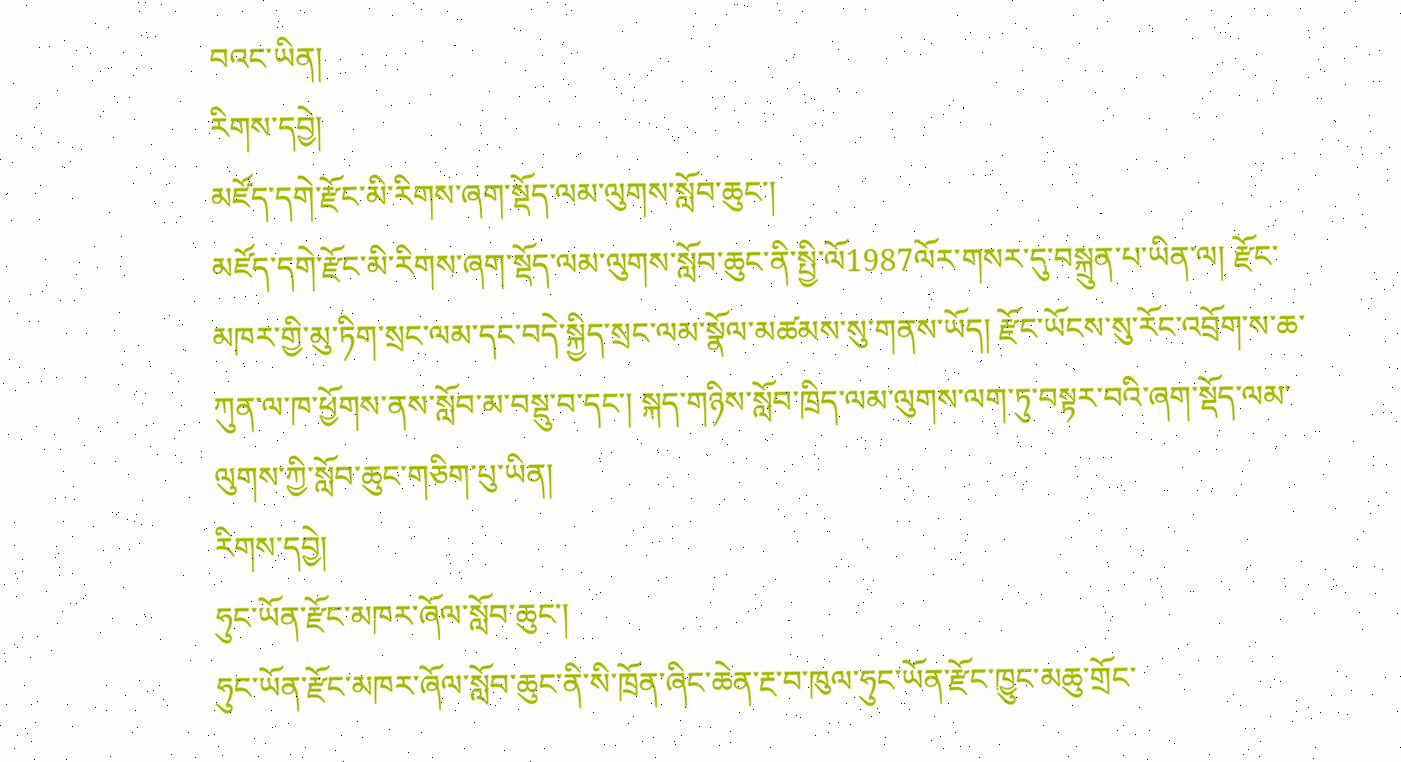བའང་ཡིན།
རིགས་དབྱེ།
མཛོད་དགེ་རྫོང་མི་རིགས་ཞག་སྡོད་ལམ་ལུགས་སློབ་ཆུང་།
མཛོད་དགེ་རྫོང་མི་རིགས་ཞག་སྡོད་ལམ་ལུགས་སློབ་ཆུང་ནི་སྤྱི་ལོ1987ལོར་གསར་དུ་བསྐྲུན་པ་ཡིན་ལ། རྫོང་མཁར་གྱི་མུ་ཏིག་སྲང་ལམ་དང་བདེ་སྐྱིད་སྲང་ལམ་སྣོལ་མཚམས་སུ་གནས་ཡོད། རྫོང་ཡོངས་སུ་རོང་འབྲོག་ས་ཆ་ཀུན་ལ་ཁ་ཕྱོགས་ནས་སློབ་མ་བསྡུ་བ་དང་། སྐད་གཉིས་སློབ་ཁྲིད་ལམ་ལུགས་ལག་ཏུ་བསྟར་བའི་ཞག་སྡོད་ལམ་ལུགས་ཀྱི་སློབ་ཆུང་གཅིག་པུ་ཡིན།
རིགས་དབྱེ།
ཧུང་ཡོན་རྫོང་མཁར་ཞོལ་སློབ་ཆུང་།
ཧུང་ཡོན་རྫོང་མཁར་ཞོལ་སློབ་ཆུང་ནི་སི་ཁྲོན་ཞིང་ཆེན་རྔ་བ་ཁུལ་ཧུང་ཡོན་རྫོང་ཁྱུང་མཆུ་གྲོང་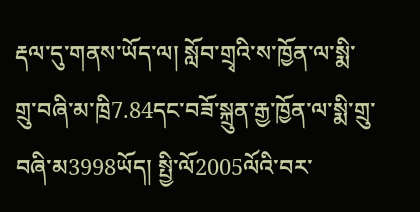རྡལ་དུ་གནས་ཡོད་ལ། སློབ་གྲྭའི་ས་ཁྱོན་ལ་སྨི་གྲུ་བཞི་མ་ཁྲི7.84དང་བཟོ་སྐྲུན་རྒྱ་ཁྱོན་ལ་སྨི་གྲུ་བཞི་མ3998ཡོད། སྤྱི་ལོ2005ལོའི་བར་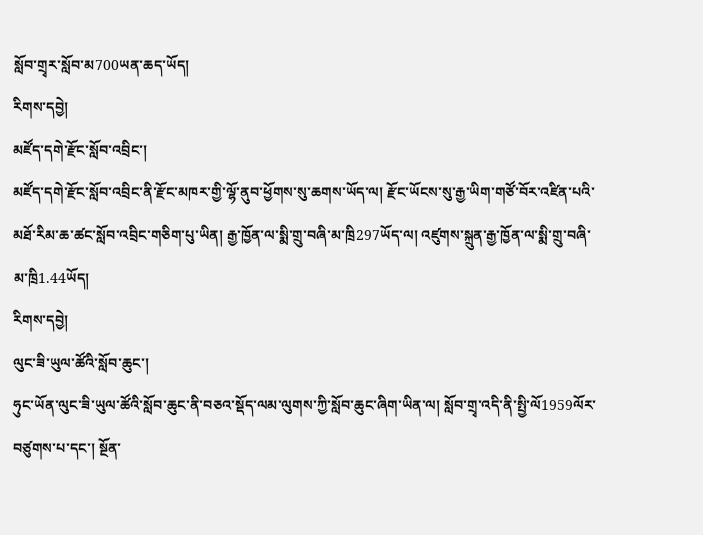སློབ་གྲྭར་སློབ་མ700ཡན་ཆད་ཡོད།
རིགས་དབྱེ།
མཛོད་དགེ་རྫོང་སློབ་འབྲིང་།
མཛོད་དགེ་རྫོང་སློབ་འབྲིང་ནི་རྫོང་མཁར་གྱི་ལྷོ་ནུབ་ཕྱོགས་སུ་ཆགས་ཡོད་ལ། རྫོང་ཡོངས་སུ་རྒྱ་ཡིག་གཙོ་བོར་འཛིན་པའི་མཐོ་རིམ་ཆ་ཚང་སློབ་འབྲིང་གཅིག་པུ་ཡིན། རྒྱ་ཁྱོན་ལ་སྨི་གྲུ་བཞི་མ་ཁྲི297ཡོད་ལ། འཛུགས་སྐྲུན་རྒྱ་ཁྱོན་ལ་སྨི་གྲུ་བཞི་མ་ཁྲི1.44ཡོད།
རིགས་དབྱེ།
ལུང་ཟི་ཡུལ་ཚོའི་སློབ་ཆུང་།
ཧུང་ཡོན་ལུང་ཟི་ཡུལ་ཚོའི་སློབ་ཆུང་ནི་བཅའ་སྡོད་ལམ་ལུགས་ཀྱི་སློབ་ཆུང་ཞིག་ཡིན་ལ། སློབ་གྲྭ་འདི་ནི་སྤྱི་ལོ1959ལོར་བཙུགས་པ་དང་། སྔོན་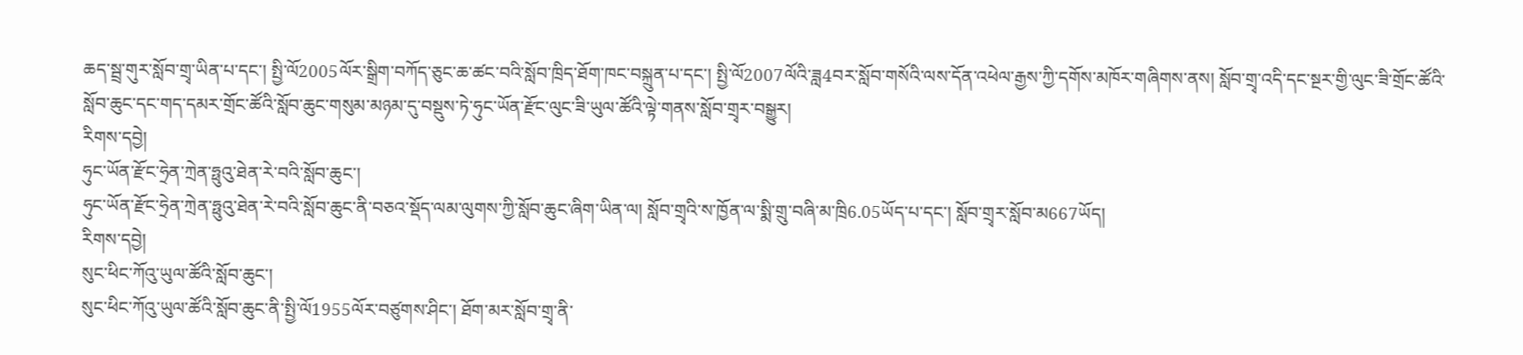ཆད་སྦྲ་གུར་སློབ་གྲྭ་ཡིན་པ་དང་། སྤྱི་ལོ2005ལོར་སྒྲིག་བཀོད་ཅུང་ཆ་ཚང་བའི་སློབ་ཁྲིད་ཐོག་ཁང་བསྐྲུན་པ་དང་། སྤྱི་ལོ2007ལོའི་ཟླ4བར་སློབ་གསོའི་ལས་དོན་འཕེལ་རྒྱས་ཀྱི་དགོས་མཁོར་གཞིགས་ནས། སློབ་གྲྭ་འདི་དང་སྔར་གྱི་ལུང་ཟི་གྲོང་ཚོའི་སློབ་ཆུང་དང་གད་དམར་གྲོང་ཚོའི་སློབ་ཆུང་གསུམ་མཉམ་དུ་བསྡུས་ཏེ་ཧུང་ཡོན་རྫོང་ལུང་ཟི་ཡུལ་ཚོའི་ལྟེ་གནས་སློབ་གྲྭར་བསྒྱུར།
རིགས་དབྱེ།
ཧུང་ཡོན་རྫོང་ཧྲེན་ཀྲེན་ཧྥུའུ་ཐེན་རེ་བའི་སློབ་ཆུང་།
ཧུང་ཡོན་རྫོང་ཧྲེན་ཀྲེན་ཧྥུའུ་ཐེན་རེ་བའི་སློབ་ཆུང་ནི་བཅའ་སྡོད་ལམ་ལུགས་ཀྱི་སློབ་ཆུང་ཞིག་ཡིན་ལ། སློབ་གྲྭའི་ས་ཁྱོན་ལ་སྨི་གྲུ་བཞི་མ་ཁྲི6.05ཡོད་པ་དང་། སློབ་གྲྭར་སློབ་མ667ཡོད།
རིགས་དབྱེ།
སུང་ཕིང་ཀོའུ་ཡུལ་ཚོའི་སློབ་ཆུང་།
སུང་ཕིང་ཀོའུ་ཡུལ་ཚོའི་སློབ་ཆུང་ནི་སྤྱི་ལོ1955ལོར་བཙུགས་ཤིང་། ཐོག་མར་སློབ་གྲྭ་ནི་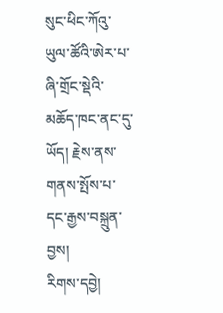སུང་ཕིང་ཀོའུ་ཡུལ་ཚོའི་ཨེར་པ་ཞི་གྲོང་སྡེའི་མཆོད་ཁང་ནང་དུ་ཡོད། རྗེས་ནས་གནས་སྤོས་པ་དང་རྒྱས་བསྐྲུན་བྱས།
རིགས་དབྱེ།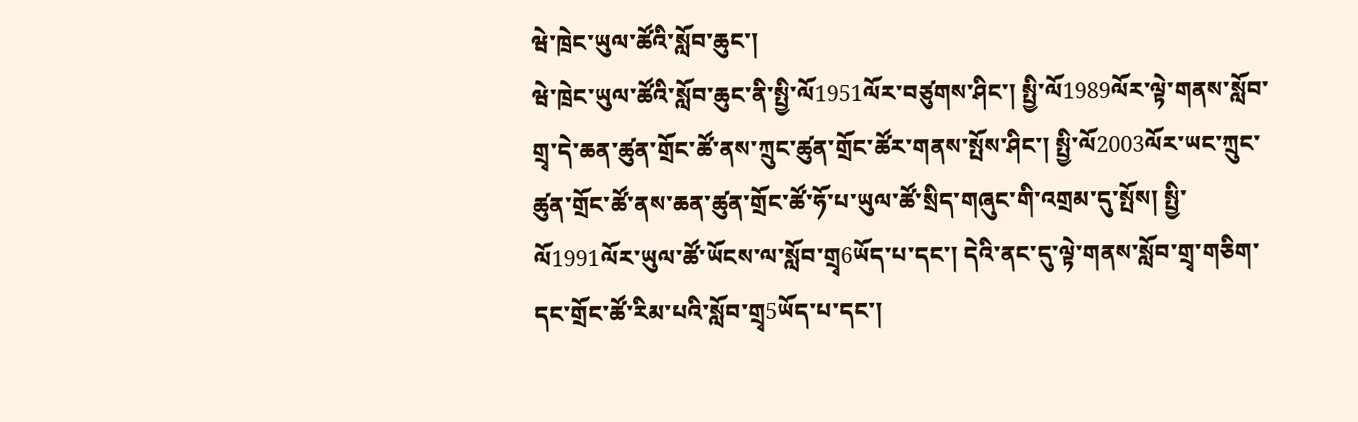ཝེ་ཁྲེང་ཡུལ་ཚོའི་སློབ་ཆུང་།
ཝེ་ཁྲེང་ཡུལ་ཚོའི་སློབ་ཆུང་ནི་སྤྱི་ལོ1951ལོར་བཙུགས་ཤིང་། སྤྱི་ལོ1989ལོར་ལྟེ་གནས་སློབ་གྲྭ་དེ་ཆན་ཚུན་གྲོང་ཚོ་ནས་ཀྲུང་ཚུན་གྲོང་ཚོར་གནས་སྤོས་ཤིང་། སྤྱི་ལོ2003ལོར་ཡང་ཀྲུང་ཚུན་གྲོང་ཚོ་ནས་ཆན་ཚུན་གྲོང་ཚོ་ཧོ་པ་ཡུལ་ཚོ་སྲིད་གཞུང་གི་འགྲམ་དུ་སྤོས། སྤྱི་ལོ1991ལོར་ཡུལ་ཚོ་ཡོངས་ལ་སློབ་གྲྭ6ཡོད་པ་དང་། དེའི་ནང་དུ་ལྟེ་གནས་སློབ་གྲྭ་གཅིག་དང་གྲོང་ཚོ་རིམ་པའི་སློབ་གྲྭ5ཡོད་པ་དང་།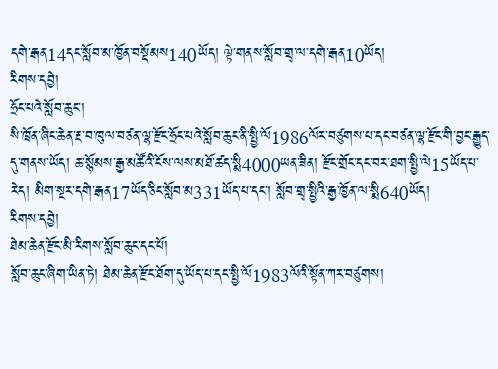དགེ་རྒན14དང་སློབ་མ་ཁྱོན་བསྡོམས140ཡོད། ལྟེ་གནས་སློབ་གྲྭ་ལ་དགེ་རྒན10ཡོད།
རིགས་དབྱེ།
ཧྲོང་པའེ་སློབ་ཆུང་།
སི་ཁྲོན་ཞིང་ཆེན་རྔ་བ་ཁུལ་བཙན་ལྷ་རྫོང་ཧྲོང་པའེ་སློབ་ཆུང་ནི་སྤྱི་ལོ1986ལོར་བཙུགས་པ་དང་བཙན་ལྷ་རྫོང་གི་བྱང་རྒྱུད་དུ་གནས་ཡོད། ཆ་སྙོམས་རྒྱ་མཚོའི་ངོས་ལས་མཐོ་ཚད་སྨི4000ཡན་ཟིན། རྫོང་གྲོང་དང་བར་ཐག་སྤྱི་ལེ15ཡོད་པ་རེད། མིག་སྔར་དགེ་རྒན17ཡོད་ཅིང་སློབ་མ331ཡོད་པ་དང་། སློབ་གྲྭ་སྤྱིའི་རྒྱ་ཁྱོན་ལ་སྨི640ཡོད།
རིགས་དབྱེ།
ཐེམ་ཆེན་རྫོང་མི་རིགས་སློབ་ཆུང་དང་པོ།
སློབ་ཆུང་ཞིག་ཡིན་ཏེ། ཐེམ་ཆེན་རྫོང་ཐོག་དུ་ཡོད་པ་དང་སྤྱི་ལོ1983ལོའི་སྟོན་ཀར་བཙུགས།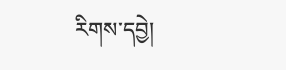རིགས་དབྱེ།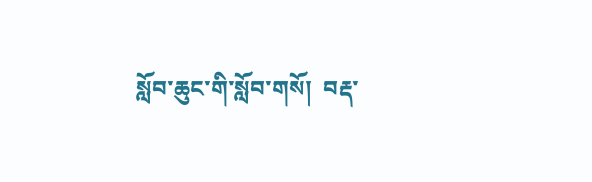སློབ་ཆུང་གི་སློབ་གསོ།  བརྡ་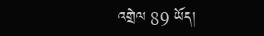འགྲེལ 89 ཡོད།